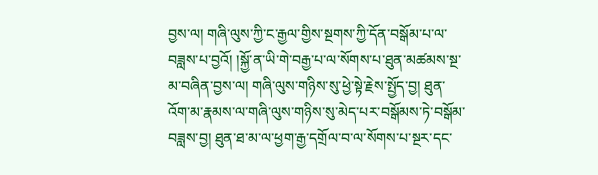བྱས་ལ། གཞི་ལུས་ཀྱི་ང་རྒྱལ་གྱིས་སྔགས་ཀྱི་དོན་བསྒོམ་པ་ལ་བཟླས་པ་བྱའོ། །སྐྱོ་ན་ཡི་གེ་བརྒྱ་པ་ལ་སོགས་པ་ཐུན་མཚམས་སྔ་མ་བཞིན་བྱས་ལ། གཞི་ལུས་གཉིས་སུ་ཕྱེ་སྟེ་རྗེས་སྤྱོད་བྱ། ཐུན་འོག་མ་རྣམས་ལ་གཞི་ལུས་གཉིས་སུ་མེད་པར་བསྒོམས་ཏེ་བསྒོམ་བཟླས་བྱ། ཐུན་ཐ་མ་ལ་ཕྱག་རྒྱ་དགྲོལ་བ་ལ་སོགས་པ་སྔར་དང་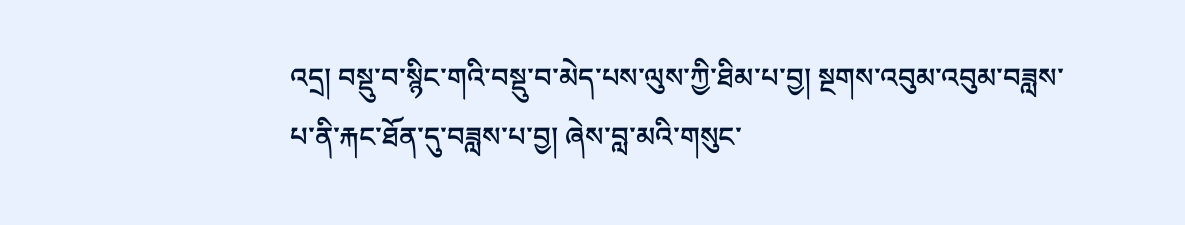འདྲ། བསྡུ་བ་སྙིང་གའི་བསྡུ་བ་མེད་པས་ལུས་ཀྱི་ཐིམ་པ་བྱ། སྔགས་འབུམ་འབུམ་བཟླས་པ་ནི་རྐང་ཐོན་དུ་བཟླས་པ་བྱ། ཞེས་བླ་མའི་གསུང་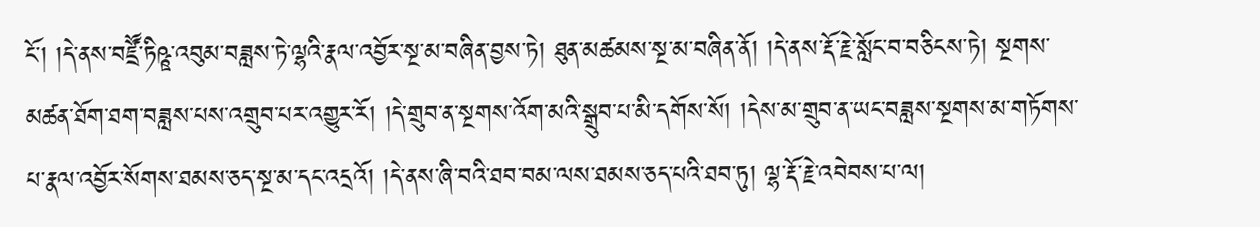ངོ་། །དེ་ནས་བཛྲཽ་ཏིཥྛ་འབུམ་བཟླས་ཏེ་ལྷའི་རྣལ་འབྱོར་སྔ་མ་བཞིན་བྱས་ཏེ། ཐུན་མཚམས་སྔ་མ་བཞིན་ནོ། །དེ་ནས་རྡོ་རྗེ་སློང་བ་བཅིངས་ཏེ། སྔགས་མཚན་ཐོག་ཐག་བཟླས་པས་འགྲུབ་པར་འགྱུར་རོ། །དེ་གྲུབ་ན་སྔགས་འོག་མའི་སྒྲུབ་པ་མི་དགོས་སོ། །དེས་མ་གྲུབ་ན་ཡང་བཟླས་སྔགས་མ་གཏོགས་པ་རྣལ་འབྱོར་སོགས་ཐམས་ཅད་སྔ་མ་དང་འདྲའོ། །དེ་ནས་ཞི་བའི་ཐབ་བམ་ལས་ཐམས་ཅད་པའི་ཐབ་ཏུ། ལྷ་རྡོ་རྗེ་འབེབས་པ་ལ།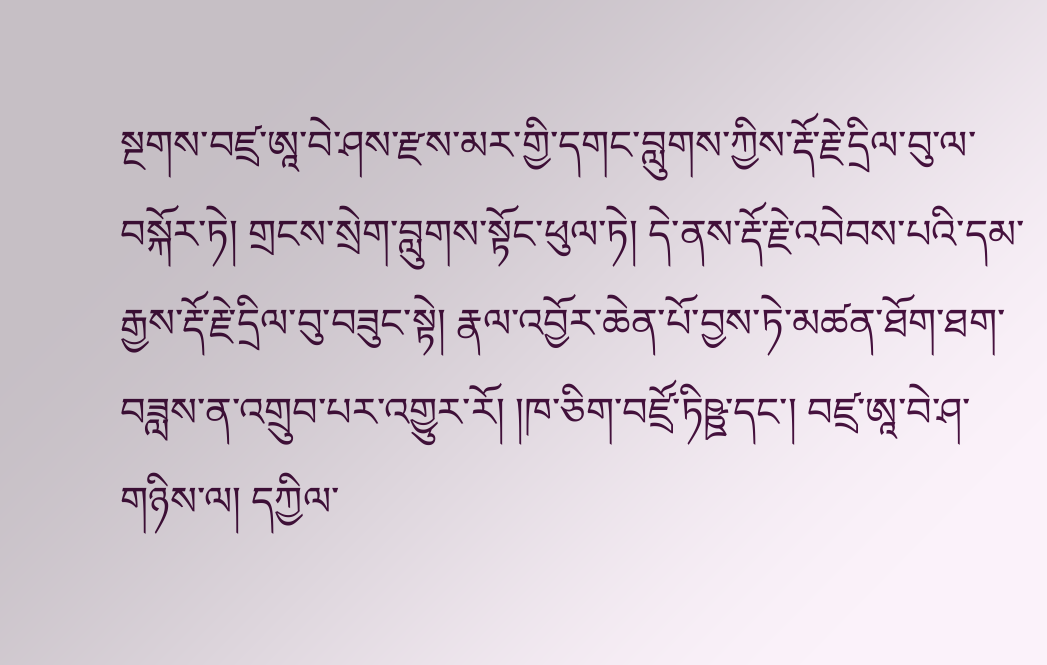སྔགས་བཛྲ་ཨཱ་བེ་ཤས་རྫས་མར་གྱི་དགང་བླུགས་ཀྱིས་རྡོ་རྗེ་དྲིལ་བུ་ལ་བསྐོར་ཏེ། གྲངས་སྲེག་བླུགས་སྟོང་ཕུལ་ཏེ། དེ་ནས་རྡོ་རྗེ་འབེབས་པའི་དམ་རྒྱས་རྡོ་རྗེ་དྲིལ་བུ་བཟུང་སྟེ། རྣལ་འབྱོར་ཆེན་པོ་བྱས་ཏེ་མཚན་ཐོག་ཐག་བཟླས་ན་འགྲུབ་པར་འགྱུར་རོ། །ཁ་ཅིག་བཛྲོ་ཏིཥྛ་དང་། བཛྲ་ཨཱ་བེ་ཤ་གཉིས་ལ། དཀྱིལ་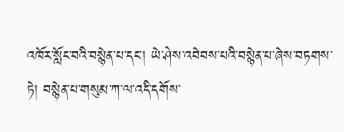འཁོར་སློང་བའི་བསྙེན་པ་དང་། ཡེ་ཤེས་འབེབས་པའི་བསྙེན་པ་ཞེས་བཏགས་ཏེ། བསྙེན་པ་གསུམ་ཀ་ལ་འདི་དགོས་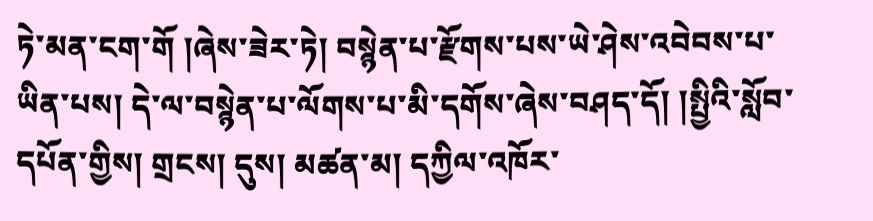ཏེ་མན་ངག་གོ །ཞེས་ཟེར་ཏེ། བསྙེན་པ་རྫོགས་པས་ཡེ་ཤེས་འབེབས་པ་ཡིན་པས། དེ་ལ་བསྙེན་པ་ལོགས་པ་མི་དགོས་ཞེས་བཤད་དོ། །སྤྱིའི་སློབ་དཔོན་གྱིས། གྲངས། དུས། མཚན་མ། དཀྱིལ་འཁོར་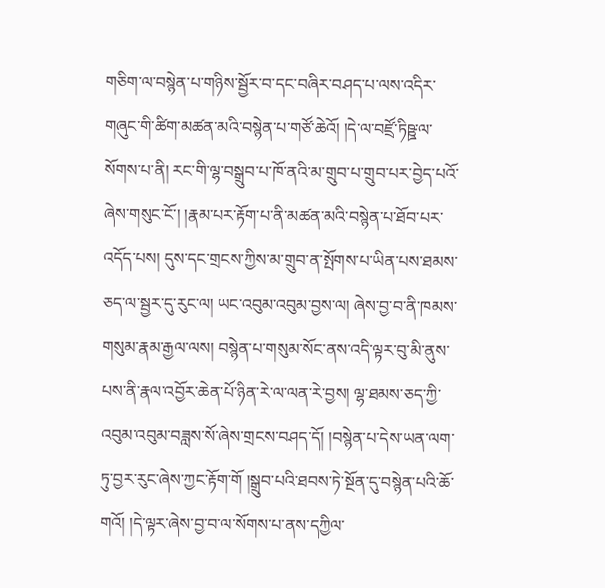གཅིག་ལ་བསྙེན་པ་གཉིས་སྦྱོར་བ་དང་བཞིར་བཤད་པ་ལས་འདིར་གཞུང་གི་ཚིག་མཚན་མའི་བསྙེན་པ་གཙོ་ཆེའོ། །དེ་ལ་བཛྲོ་ཏིཥྛ་ལ་སོགས་པ་ནི། རང་གི་ལྷ་བསྒྲུབ་པ་ཁོ་ནའི་མ་གྲུབ་པ་གྲུབ་པར་བྱེད་པའོ་ཞེས་གསུང་ངོ་། །རྣམ་པར་རྟོག་པ་ནི་མཚན་མའི་བསྙེན་པ་ཐོབ་པར་འདོད་པས། དུས་དང་གྲངས་ཀྱིས་མ་གྲུབ་ན་སྤོགས་པ་ཡིན་པས་ཐམས་ཅད་ལ་སྦྱར་དུ་རུང་ལ། ཡང་འབུམ་འབུམ་བྱས་ལ། ཞེས་བྱ་བ་ནི་ཁམས་གསུམ་རྣམ་རྒྱལ་ལས། བསྙེན་པ་གསུམ་སོང་ནས་འདི་ལྟར་བུ་མི་ནུས་པས་ནི་རྣལ་འབྱོར་ཆེན་པོ་ཉིན་རེ་ལ་ལན་རེ་བྱས། ལྷ་ཐམས་ཅད་ཀྱི་འབུམ་འབུམ་བཟླས་སོ་ཞེས་གྲངས་བཤད་དོ། །བསྙེན་པ་དེས་ཡན་ལག་ཏུ་བྱར་རུང་ཞེས་ཀྱང་རྟོག་གོ །སྒྲུབ་པའི་ཐབས་ཏེ་སྔོན་དུ་བསྙེན་པའི་ཆོ་གའོ། །དེ་ལྟར་ཞེས་བྱ་བ་ལ་སོགས་པ་ནས་དཀྱིལ་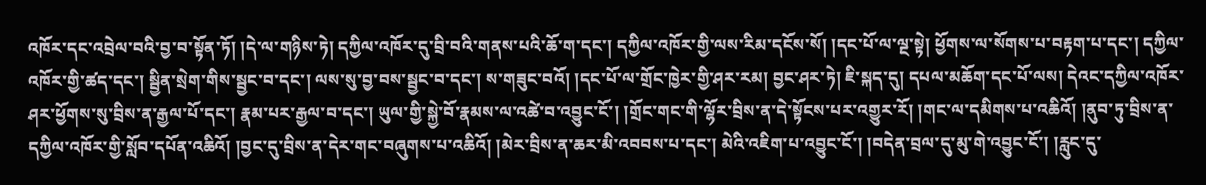འཁོར་དང་འབྲེལ་བའི་བྱ་བ་སྟོན་ཏོ། །དེ་ལ་གཉིས་ཏེ། དཀྱིལ་འཁོར་དུ་བྲི་བའི་གནས་པའི་ཆོ་ག་དང་། དཀྱིལ་འཁོར་གྱི་ལས་རིམ་དངོས་སོ། །དང་པོ་ལ་ལྔ་སྟེ། ཕྱོགས་ལ་སོགས་པ་བརྟག་པ་དང་། དཀྱིལ་འཁོར་གྱི་ཚད་དང་། སྦྱིན་སྲེག་གིས་སྦྱང་བ་དང་། ལས་སུ་བྱ་བས་སྦྱང་བ་དང་། ས་གཟུང་བའོ། །དང་པོ་ལ་གྲོང་ཁྱེར་གྱི་ཤར་རམ། བྱང་ཤར་ཏེ། ཇི་སྐད་དུ། དཔལ་མཆོག་དང་པོ་ལས། དེའང་དཀྱིལ་འཁོར་ཤར་ཕྱོགས་སུ་བྲིས་ན་རྒྱལ་པོ་དང་། རྣམ་པར་རྒྱལ་བ་དང་། ཡུལ་གྱི་སྐྱེ་བོ་རྣམས་ལ་འཚེ་བ་འབྱུང་ངོ་། །གྲོང་གང་གི་ལྷོར་བྲིས་ན་དེ་སྟོངས་པར་འགྱུར་རོ། །གང་ལ་དམིགས་པ་འཆིའོ། །ནུབ་ཏུ་བྲིས་ན་དཀྱིལ་འཁོར་གྱི་སློབ་དཔོན་འཆིའོ། །བྱང་དུ་བྲིས་ན་དེར་གང་བཞུགས་པ་འཆིའོ། །མེར་བྲིས་ན་ཆར་མི་འབབས་པ་དང་། མེའི་འཇིག་པ་འབྱུང་ངོ་། །བདེན་བྲལ་དུ་མུ་གེ་འབྱུང་ངོ་། །རླུང་དུ་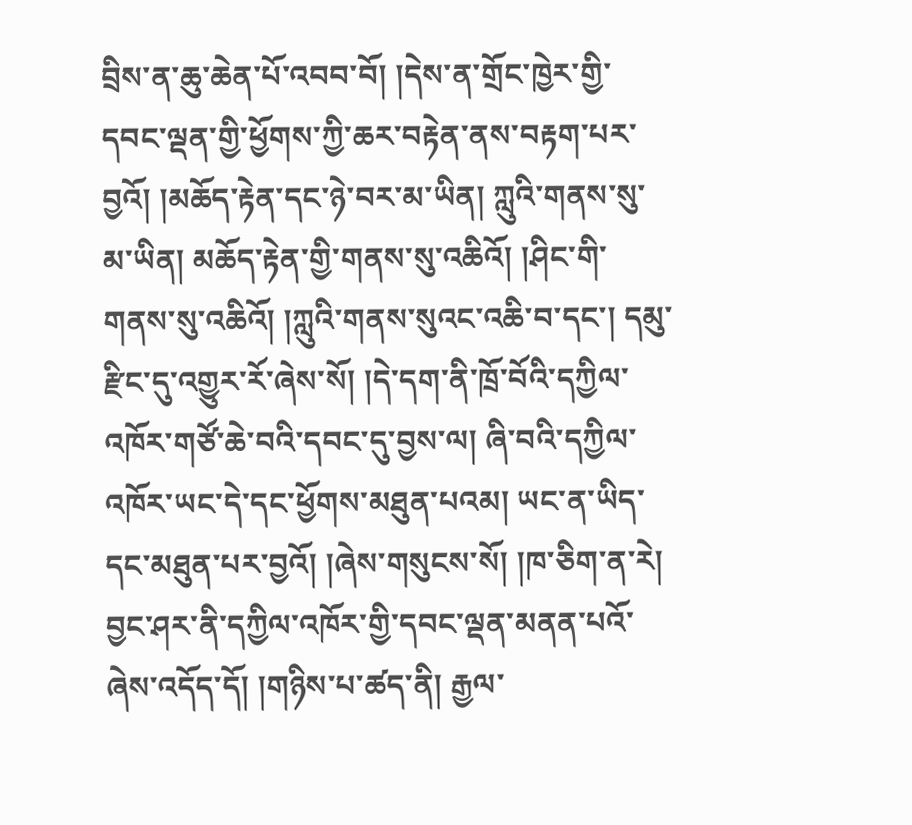བྲིས་ན་ཆུ་ཆེན་པོ་འབབ་བོ། །དེས་ན་གྲོང་ཁྱེར་གྱི་དབང་ལྡན་གྱི་ཕྱོགས་ཀྱི་ཆར་བརྟེན་ནས་བརྟག་པར་བྱའོ། །མཆོད་རྟེན་དང་ཉེ་བར་མ་ཡིན། ཀླུའི་གནས་སུ་མ་ཡིན། མཆོད་རྟེན་གྱི་གནས་སུ་འཆིའོ། །ཤིང་གི་གནས་སུ་འཆིའོ། །ཀླུའི་གནས་སུའང་འཆི་བ་དང་། དམུ་རྫིང་དུ་འགྱུར་རོ་ཞེས་སོ། །དེ་དག་ནི་ཁྲོ་བོའི་དཀྱིལ་འཁོར་གཙོ་ཆེ་བའི་དབང་དུ་བྱས་ལ། ཞི་བའི་དཀྱིལ་འཁོར་ཡང་དེ་དང་ཕྱོགས་མཐུན་པའམ། ཡང་ན་ཡིད་དང་མཐུན་པར་བྱའོ། །ཞེས་གསུངས་སོ། །ཁ་ཅིག་ན་རེ། བྱང་ཤར་ནི་དཀྱིལ་འཁོར་གྱི་དབང་ལྡན་མནན་པའོ་ཞེས་འདོད་དོ། །གཉིས་པ་ཚད་ནི། རྒྱལ་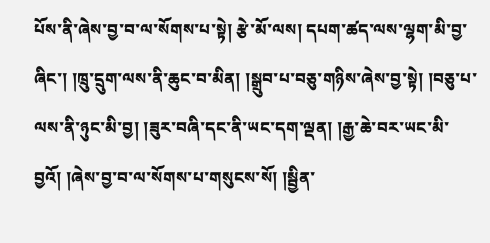པོས་ནི་ཞེས་བྱ་བ་ལ་སོགས་པ་སྟེ། རྩེ་མོ་ལས། དཔག་ཚད་ལས་ལྷག་མི་བྱ་ཞིང་། །ཁྲུ་དྲུག་ལས་ནི་ཆུང་བ་མིན། །སྒྲུབ་པ་བཅུ་གཉིས་ཞེས་བྱ་སྟེ། །བཅུ་པ་ལས་ནི་ཉུང་མི་བྱ། །ཟུར་བཞི་དང་ནི་ཡང་དག་ལྡན། །རྒྱ་ཆེ་བར་ཡང་མི་བྱའོ། །ཞེས་བྱ་བ་ལ་སོགས་པ་གསུངས་སོ། །སྦྱིན་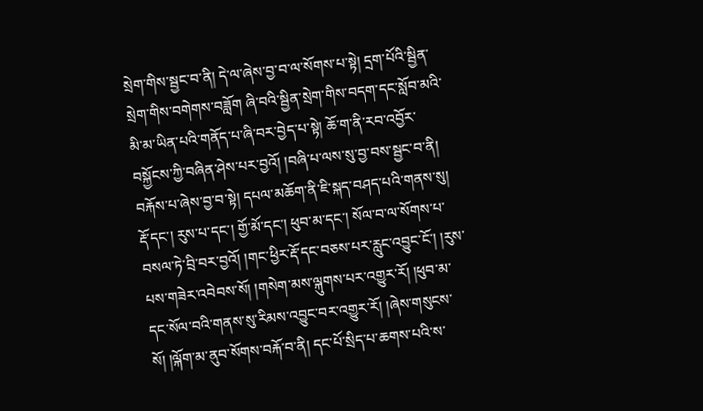སྲེག་གིས་སྦྱང་བ་ནི། དེ་ལ་ཞེས་བྱ་བ་ལ་སོགས་པ་སྟེ། དྲག་པོའི་སྦྱིན་སྲེག་གིས་བགེགས་བཟློག ཞི་བའི་སྦྱིན་སྲེག་གིས་བདག་དང་སློབ་མའི་མི་མ་ཡིན་པའི་གནོད་པ་ཞི་བར་བྱེད་པ་སྟེ། ཆོ་ག་ནི་རབ་འབྱོར་བསྐྱོངས་ཀྱི་བཞིན་ཤེས་པར་བྱའོ། །བཞི་པ་ལས་སུ་བྱ་བས་སྦྱང་བ་ནི། བརྐོས་པ་ཞེས་བྱ་བ་སྟེ། དཔལ་མཆོག་ནི་ཇི་སྐད་བཤད་པའི་གནས་སུ། རྡོ་དང་། རུས་པ་དང་། གྱོ་མོ་དང་། ཕུབ་མ་དང་། སོལ་བ་ལ་སོགས་པ་བསལ་ཏེ་བྲི་བར་བྱའོ། །གང་ཕྱིར་རྡོ་དང་བཅས་པར་རླུང་འབྱུང་ངོ་། །རུས་པས་གཟེར་འབེབས་སོ། །གསེག་མས་ལྐུགས་པར་འགྱུར་རོ། །ཕུབ་མ་དང་སོལ་བའི་གནས་སུ་རིམས་འབྱུང་བར་འགྱུར་རོ། །ཞེས་གསུངས་སོ། །ལྐོག་མ་ནུབ་སོགས་བརྐོ་བ་ནི། དང་པོ་སྲིད་པ་ཆགས་པའི་ས་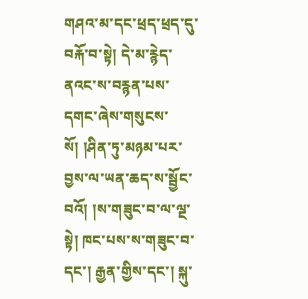གཤའ་མ་དང་ཕྲད་ཕྲད་དུ་བརྐོ་བ་སྟེ། དེ་མ་རྙེད་ནའང་ས་བརྙན་པས་དགང་ཞེས་གསུངས་སོ། །ཤིན་ཏུ་མཉམ་པར་བྱས་ལ་ཡན་ཆད་ས་སྦྱོང་བའོ། །ས་གཟུང་བ་ལ་ལྔ་སྟེ། ཁང་པས་ས་གཟུང་བ་དང་། རྒྱན་གྱིས་དང་། སྐུ་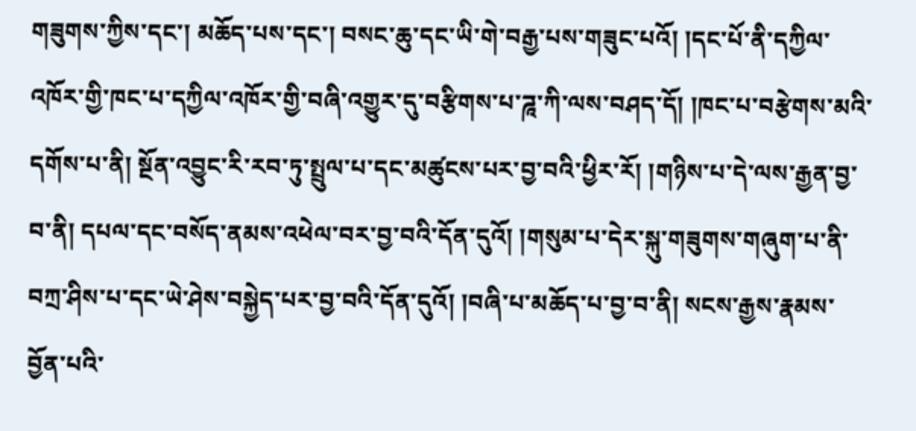གཟུགས་ཀྱིས་དང་། མཆོད་པས་དང་། བསང་ཆུ་དང་ཡི་གེ་བརྒྱ་པས་གཟུང་པའོ། །དང་པོ་ནི་དཀྱིལ་འཁོར་གྱི་ཁང་པ་དཀྱིལ་འཁོར་གྱི་བཞི་འགྱུར་དུ་བརྩིགས་པ་ཌཱ་ཀི་ལས་བཤད་དོ། །ཁང་པ་བརྩེགས་མའི་དགོས་པ་ནི། སྔོན་འབྱུང་རི་རབ་ཏུ་སྤྲུལ་པ་དང་མཚུངས་པར་བྱ་བའི་ཕྱིར་རོ། །གཉིས་པ་དེ་ལས་རྒྱན་བྱ་བ་ནི། དཔལ་དང་བསོད་ནམས་འཕེལ་བར་བྱ་བའི་དོན་དུའོ། །གསུམ་པ་དེར་སྐུ་གཟུགས་གཞུག་པ་ནི་བཀྲ་ཤིས་པ་དང་ཡེ་ཤེས་བསྐྱེད་པར་བྱ་བའི་དོན་དུའོ། །བཞི་པ་མཆོད་པ་བྱ་བ་ནི། སངས་རྒྱས་རྣམས་བྱོན་པའི་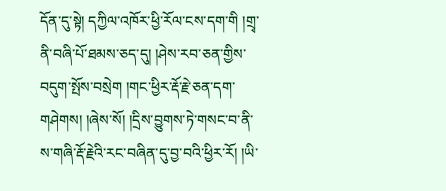དོན་དུ་སྟེ། དཀྱིལ་འཁོར་ཕྱི་རོལ་ངས་དག་གི །གྲྭ་ནི་བཞི་པོ་ཐམས་ཅད་དུ། །ཤེས་རབ་ཅན་གྱིས་བདུག་སྤོས་བསྲེག །གང་ཕྱིར་རྡོ་རྗེ་ཅན་དག་གཤེགས། །ཞེས་སོ། །དྲིས་བྱུགས་ཏེ་གསང་བ་ནི་ས་གཞི་རྡོ་རྗེའི་རང་བཞིན་དུ་བྱ་བའི་ཕྱིར་རོ། །ཡི་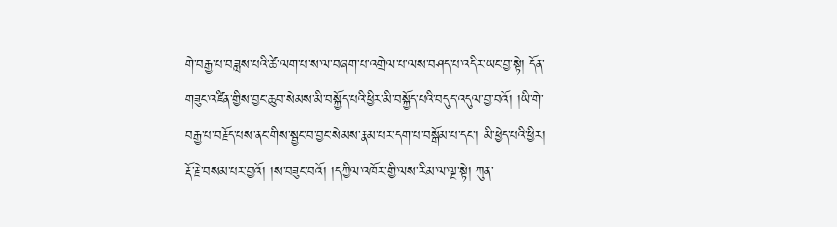གེ་བརྒྱ་པ་བཟླས་པའི་ཚེ་ལག་པ་ས་ལ་བཞག་པ་འགྲེལ་པ་ལས་བཤད་པ་འདིར་ཡང་བྱ་སྟེ། དོན་གཟུང་འཛིན་གྱིས་བྱང་ཆུབ་སེམས་མི་བསྐྱོད་པའི་ཕྱིར་མི་བསྐྱོད་པའི་བདུད་འདུལ་བྱ་བའོ། །ཡི་གེ་བརྒྱ་པ་བརྗོད་པས་ནང་གིས་སྦྱང་བ་བྱང་སེམས་རྣམ་པར་དག་པ་བསྒོམ་པ་དང་། མི་ཕྱེད་པའི་ཕྱིར། རྡོ་རྗེ་བསམ་པར་བྱའོ། །ས་བཟུང་བའོ། །དཀྱིལ་འཁོར་གྱི་ལས་རིམ་ལ་ལྔ་སྟེ། ཀུན་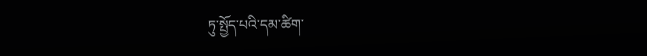ཏུ་སྤྱོད་པའི་དམ་ཚིག་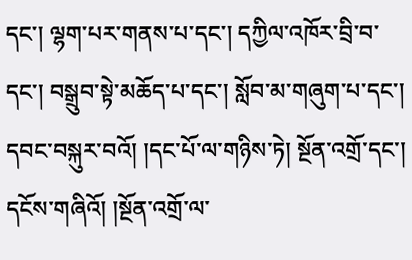དང་། ལྷག་པར་གནས་པ་དང་། དཀྱིལ་འཁོར་བྲི་བ་དང་། བསྒྲུབ་སྟེ་མཆོད་པ་དང་། སློབ་མ་གཞུག་པ་དང་། དབང་བསྐུར་བའོ། །དང་པོ་ལ་གཉིས་ཏེ། སྔོན་འགྲོ་དང་། དངོས་གཞིའོ། །སྔོན་འགྲོ་ལ་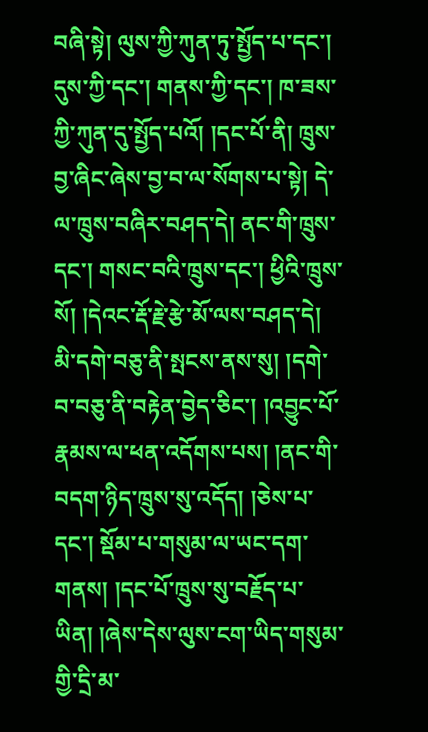བཞི་སྟེ། ལུས་ཀྱི་ཀུན་ཏུ་སྤྱོད་པ་དང་། དུས་ཀྱི་དང་། གནས་ཀྱི་དང་། ཁ་ཟས་ཀྱི་ཀུན་དུ་སྤྱོད་པའོ། །དང་པོ་ནི། ཁྲུས་བྱ་ཞིང་ཞེས་བྱ་བ་ལ་སོགས་པ་སྟེ། དེ་ལ་ཁྲུས་བཞིར་བཤད་དེ། ནང་གི་ཁྲུས་དང་། གསང་བའི་ཁྲུས་དང་། ཕྱིའི་ཁྲུས་སོ། །དེའང་རྡོ་རྗེ་རྩེ་མོ་ལས་བཤད་དེ། མི་དགེ་བཅུ་ནི་སྤངས་ནས་སུ། །དགེ་བ་བཅུ་ནི་བརྟེན་བྱེད་ཅིང་། །འབྱུང་པོ་རྣམས་ལ་ཕན་འདོགས་པས། །ནང་གི་བདག་ཉིད་ཁྲུས་སུ་འདོད། །ཅེས་པ་དང་། སྡོམ་པ་གསུམ་ལ་ཡང་དག་གནས། །དང་པོ་ཁྲུས་སུ་བརྗོད་པ་ཡིན། །ཞེས་དེས་ལུས་ངག་ཡིད་གསུམ་གྱི་དྲི་མ་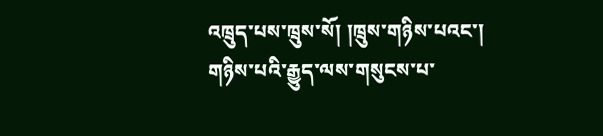འཁྲུད་པས་ཁྲུས་སོ། །ཁྲུས་གཉིས་པའང་། གཉིས་པའི་རྒྱུད་ལས་གསུངས་པ་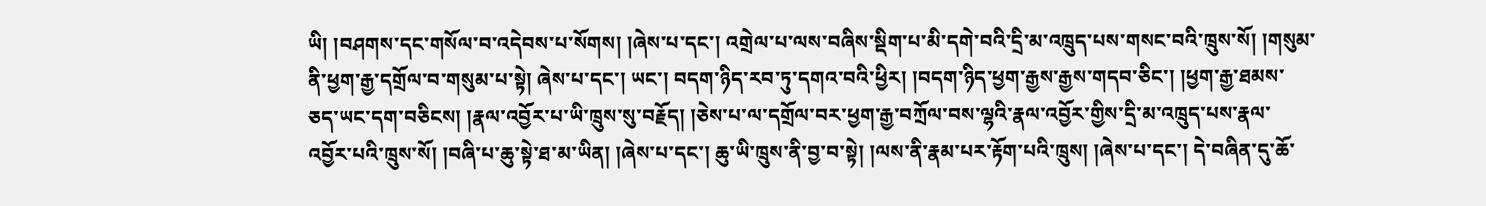ཡི། །བཤགས་དང་གསོལ་བ་འདེབས་པ་སོགས། །ཞེས་པ་དང་། འགྲེལ་པ་ལས་བཞིས་སྡིག་པ་མི་དགེ་བའི་དྲི་མ་འཁྲུད་པས་གསང་བའི་ཁྲུས་སོ། །གསུམ་ནི་ཕྱག་རྒྱ་དགྲོལ་བ་གསུམ་པ་སྟེ། ཞེས་པ་དང་། ཡང་། བདག་ཉིད་རབ་ཏུ་དགའ་བའི་ཕྱིར། །བདག་ཉིད་ཕྱག་རྒྱས་རྒྱས་གདབ་ཅིང་། །ཕྱག་རྒྱ་ཐམས་ཅད་ཡང་དག་བཅིངས། །རྣལ་འབྱོར་པ་ཡི་ཁྲུས་སུ་བརྗོད། །ཅེས་པ་ལ་དགྲོལ་བར་ཕྱག་རྒྱ་བཀྲོལ་བས་ལྷའི་རྣལ་འབྱོར་གྱིས་དྲི་མ་འཁྲུད་པས་རྣལ་འབྱོར་པའི་ཁྲུས་སོ། །བཞི་པ་ཆུ་སྟེ་ཐ་མ་ཡིན། །ཞེས་པ་དང་། ཆུ་ཡི་ཁྲུས་ནི་བྱ་བ་སྟེ། །ལས་ནི་རྣམ་པར་རྟོག་པའི་ཁྲུས། །ཞེས་པ་དང་། དེ་བཞིན་དུ་ཆོ་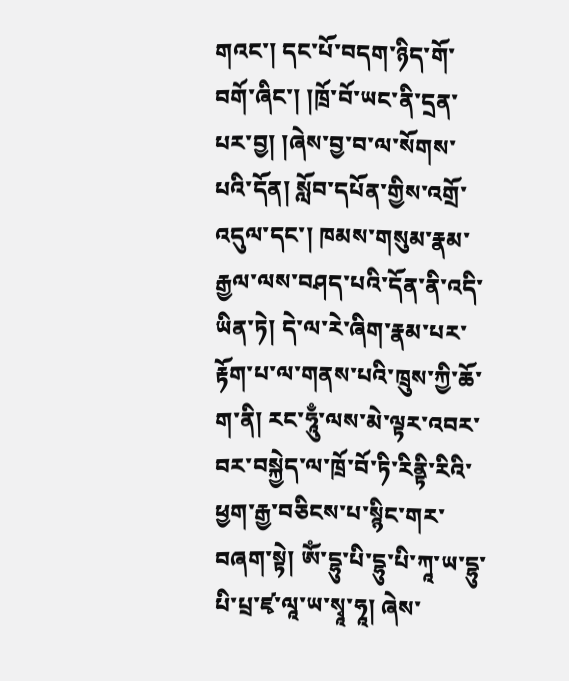གའང་། དང་པོ་བདག་ཉིད་གོ་བགོ་ཞིང་། །ཁྲོ་བོ་ཡང་ནི་དྲན་པར་བྱ། །ཞེས་བྱ་བ་ལ་སོགས་པའི་དོན། སློབ་དཔོན་གྱིས་འགྲོ་འདུལ་དང་། ཁམས་གསུམ་རྣམ་རྒྱལ་ལས་བཤད་པའི་དོན་ནི་འདི་ཡིན་ཏེ། དེ་ལ་རེ་ཞིག་རྣམ་པར་རྟོག་པ་ལ་གནས་པའི་ཁྲུས་ཀྱི་ཆོ་ག་ནི། རང་ཧཱུྃ་ལས་མེ་ལྟར་འབར་བར་བསྐྱེད་ལ་ཁྲོ་བོ་ཏི་རིནྟི་རིའི་ཕྱག་རྒྱ་བཅིངས་པ་སྙིང་གར་བཞག་སྟེ། ཨོཾ་དྷུ་པི་དྷུ་པི་ཀཱ་ཡ་དྷུ་པི་པྲ་ཛྭ་ལཱ་ཡ་སྭཱ་ཧཱ། ཞེས་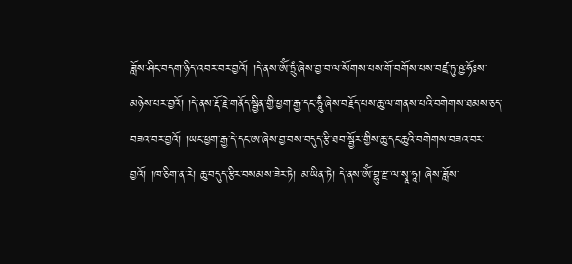ཟློས་ཤིང་བདག་ཉིད་འབར་བར་བྱའོ། །དེ་ནས་ཨོཾ་ཏྲུཾ་ཞེས་བྱ་བ་ལ་སོགས་པས་གོ་བགོས་པས་བཛྲ་ཏུ་ཥྱ་ཧོཿས་མཉེས་པར་བྱའོ། །དེ་ནས་རྡོ་རྗེ་གནོད་སྦྱིན་གྱི་ཕྱག་རྒྱ་དང་ཧཱུྃ་ཞེས་བརྗོད་པས་ཆུ་ལ་གནས་པའི་བགེགས་ཐམས་ཅད་བཟའ་བར་བྱའོ། །ཡང་ཕྱག་རྒྱ་དེ་དང་ཨ་ཞེས་བྱ་བས་བདུད་རྩི་ཐབ་སྦྱོར་གྱིས་ཆུ་དང་ཆུའི་བགེགས་བཟའ་བར་བྱའོ། །ཁ་ཅིག་ན་རེ། ཆུ་བདུད་རྩིར་བསམས་ཟེར་ཏེ། མ་ཡིན་ཏེ། དེ་ནས་ཨོཾ་བྷུ་རྫ་ལ་སྭཱ་ཧཱ། ཞེས་ཟློས་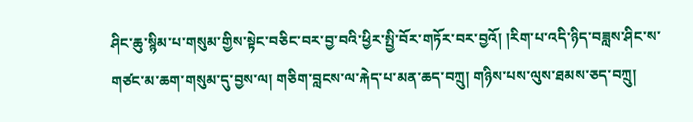ཤིང་ཆུ་སྙིམ་པ་གསུམ་གྱིས་སྟེང་བཅིང་བར་བྱ་བའི་ཕྱིར་སྤྱི་བོར་གཏོར་བར་བྱའོ། །རིག་པ་འདི་ཉིད་བཟླས་ཤིང་ས་གཙང་མ་ཆག་གསུམ་དུ་བྱས་ལ། གཅིག་བླངས་ལ་རྐེད་པ་མན་ཆད་བཀྲུ། གཉིས་པས་ལུས་ཐམས་ཅད་བཀྲུ།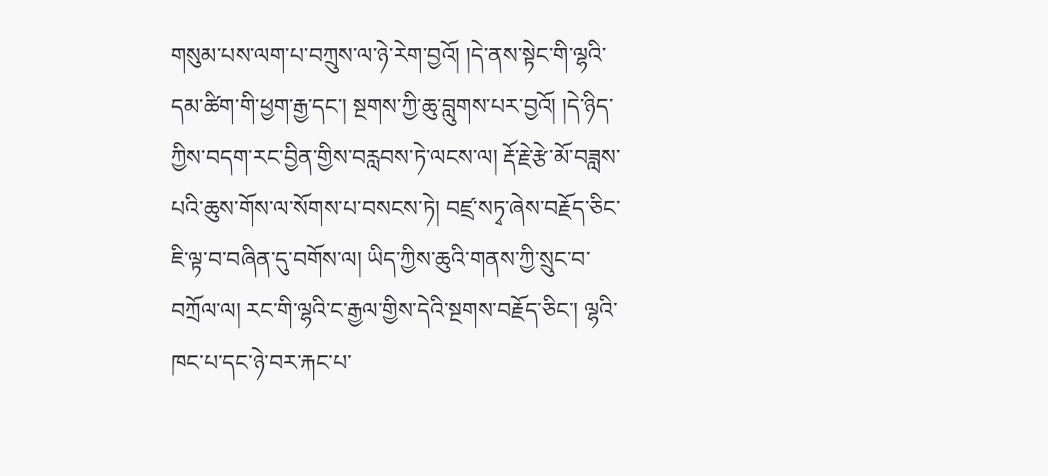གསུམ་པས་ལག་པ་བཀྲུས་ལ་ཉེ་རེག་བྱའོ། །དེ་ནས་སྟེང་གི་ལྷའི་དམ་ཚིག་གི་ཕྱག་རྒྱ་དང་། སྔགས་ཀྱི་ཆུ་བླུགས་པར་བྱའོ། །དེ་ཉིད་ཀྱིས་བདག་རང་བྱིན་གྱིས་བརླབས་ཏེ་ལངས་ལ། རྡོ་རྗེ་རྩེ་མོ་བཟླས་པའི་ཆུས་གོས་ལ་སོགས་པ་བསངས་ཏེ། བཛྲ་སཏྭ་ཞེས་བརྗོད་ཅིང་ཇི་ལྟ་བ་བཞིན་དུ་བགོས་ལ། ཡིད་ཀྱིས་ཆུའི་གནས་ཀྱི་སྲུང་བ་བཀྲོལ་ལ། རང་གི་ལྷའི་ང་རྒྱལ་གྱིས་དེའི་སྔགས་བརྗོད་ཅིང་། ལྷའི་ཁང་པ་དང་ཉེ་བར་རྐང་པ་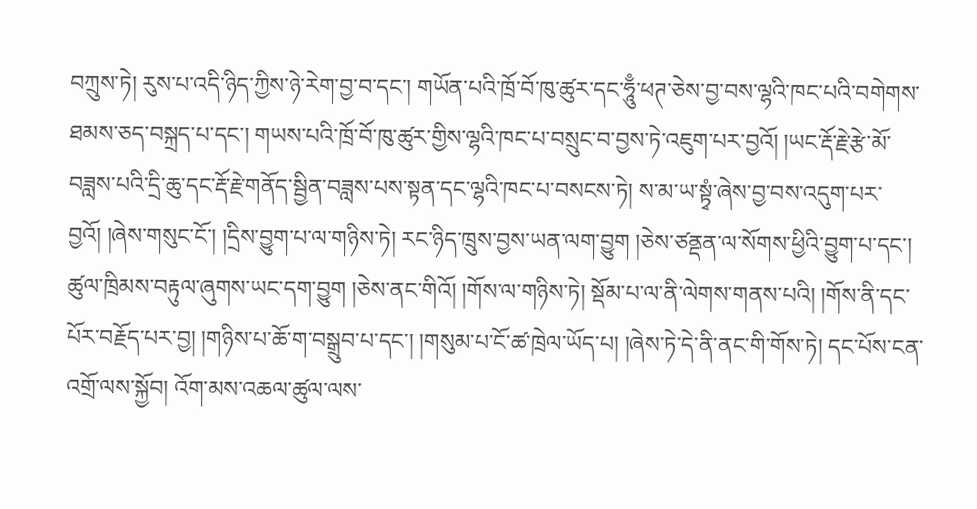བཀྲུས་ཏེ། རུས་པ་འདི་ཉིད་ཀྱིས་ཉེ་རེག་བྱ་བ་དང་། གཡོན་པའི་ཁྲོ་བོ་ཁུ་ཚུར་དང་ཧཱུྃ་ཕཊ་ཅེས་བྱ་བས་ལྷའི་ཁང་པའི་བགེགས་ཐམས་ཅད་བསྐྲད་པ་དང་། གཡས་པའི་ཁྲོ་བོ་ཁུ་ཚུར་གྱིས་ལྷའི་ཁང་པ་བསྲུང་བ་བྱས་ཏེ་འཇུག་པར་བྱའོ། །ཡང་རྡོ་རྗེ་རྩེ་མོ་བཟླས་པའི་དྲི་ཆུ་དང་རྡོ་རྗེ་གནོད་སྦྱིན་བཟླས་པས་སྟན་དང་ལྷའི་ཁང་པ་བསངས་ཏེ། ས་མ་ཡ་སྟྭཾ་ཞེས་བྱ་བས་འདུག་པར་བྱའོ། །ཞེས་གསུང་ངོ་། །དྲིས་བྱུག་པ་ལ་གཉིས་ཏེ། རང་ཉིད་ཁྲུས་བྱས་ཡན་ལག་བྱུག །ཅེས་ཙནྡན་ལ་སོགས་ཕྱིའི་བྱུག་པ་དང་། ཚུལ་ཁྲིམས་བརྟུལ་ཞུགས་ཡང་དག་བྱུག །ཅེས་ནང་གིའོ། །གོས་ལ་གཉིས་ཏེ། སྡོམ་པ་ལ་ནི་ལེགས་གནས་པའི། །གོས་ནི་དང་པོར་བརྗོད་པར་བྱ། །གཉིས་པ་ཆོ་ག་བསྒྲུབ་པ་དང་། །གསུམ་པ་ངོ་ཚ་ཁྲེལ་ཡོད་པ། །ཞེས་ཏེ་དེ་ནི་ནང་གི་གོས་ཏེ། དང་པོས་ངན་འགྲོ་ལས་སྐྱོབ། འོག་མས་འཆལ་ཚུལ་ལས་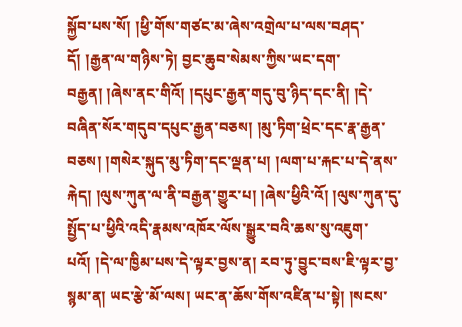སྐྱོབ་པས་སོ། །ཕྱི་གོས་གཙང་མ་ཞེས་འགྲེལ་པ་ལས་བཤད་དོ། །རྒྱན་ལ་གཉིས་ཏེ། བྱང་ཆུབ་སེམས་ཀྱིས་ཡང་དག་བརྒྱན། །ཞེས་ནང་གིའོ། །དཔུང་རྒྱན་གདུ་བུ་ཉིད་དང་ནི། །དེ་བཞིན་སོར་གདུབ་དཔུང་རྒྱན་བཅས། །མུ་ཏིག་ཕྲེང་དང་རྣ་རྒྱན་བཅས། །གསེར་སྐུད་མུ་ཏིག་དང་ལྡན་པ། །ལག་པ་རྐང་པ་དེ་ནས་རྐེད། །ལུས་ཀུན་ལ་ནི་བརྒྱན་གྱུར་པ། །ཞེས་ཕྱིའི་འོ། །ལུས་ཀུན་དུ་སྤྱོད་པ་ཕྱིའི་འདི་རྣམས་འཁོར་ལོས་སྒྱུར་བའི་ཆས་སུ་འཇུག་པའོ། །དེ་ལ་ཁྱིམ་པས་དེ་ལྟར་བྱས་ན། རབ་ཏུ་བྱུང་བས་ཇི་ལྟར་བྱ་སྙམ་ན། ཡང་རྩེ་མོ་ལས། ཡང་ན་ཆོས་གོས་འཛིན་པ་སྟེ། །སངས་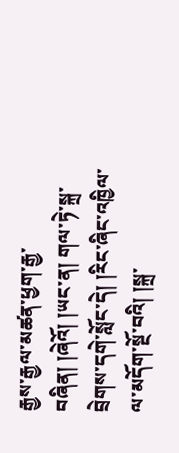རྒྱས་རྒྱལ་མཚན་ཕྱག་རྒྱ་བཞིན། །ཞེའོ། །ཡང་ན། གལ་ཏེ་སྐྲ་བྲེགས་དགེ་སློང་དེ། །རིང་ཞིང་འཁྱིལ་ལ་མདོག་སྔོ་བའི། །སྐྲ་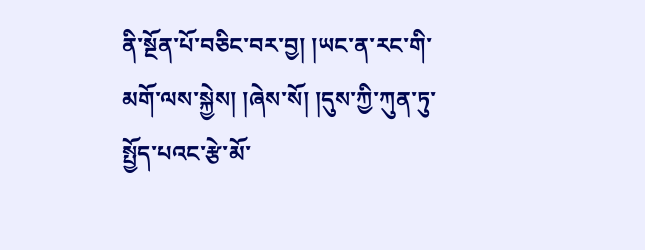ནི་སྔོན་པོ་བཅིང་བར་བྱ། །ཡང་ན་རང་གི་མགོ་ལས་སྐྱེས། །ཞེས་སོ། །དུས་ཀྱི་ཀུན་ཏུ་སྤྱོད་པའང་རྩེ་མོ་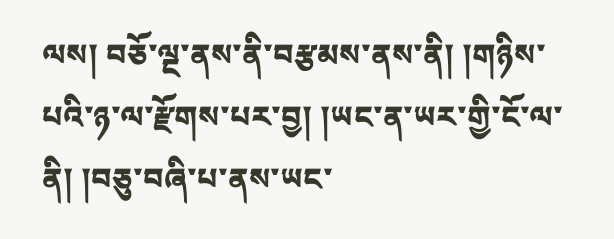ལས། བཅོ་ལྔ་ནས་ནི་བརྩམས་ནས་ནི། །གཉིས་པའི་ཉ་ལ་རྫོགས་པར་བྱ། །ཡང་ན་ཡར་གྱི་ངོ་ལ་ནི། །བཅུ་བཞི་པ་ནས་ཡང་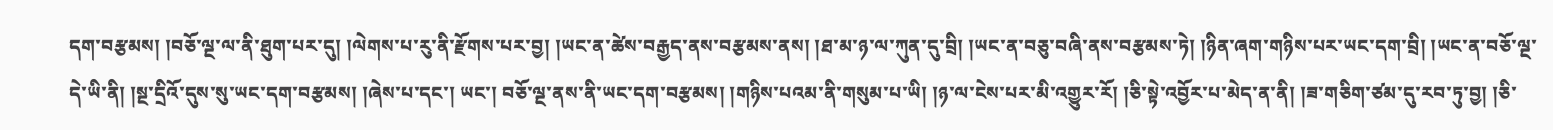དག་བརྩམས། །བཅོ་ལྔ་ལ་ནི་ཐུག་པར་དུ། །ལེགས་པ་རུ་ནི་རྫོགས་པར་བྱ། །ཡང་ན་ཚེས་བརྒྱད་ནས་བརྩམས་ནས། །ཐ་མ་ཉ་ལ་ཀུན་དུ་བྲི། །ཡང་ན་བཅུ་བཞི་ནས་བརྩམས་ཏེ། །ཉིན་ཞག་གཉིས་པར་ཡང་དག་བྲི། །ཡང་ན་བཅོ་ལྔ་དེ་ཡི་ནི། །སྔ་དྲིའོ་དུས་སུ་ཡང་དག་བརྩམས། །ཞེས་པ་དང་། ཡང་། བཅོ་ལྔ་ནས་ནི་ཡང་དག་བརྩམས། །གཉིས་པའམ་ནི་གསུམ་པ་ཡི། །ཉ་ལ་ངེས་པར་མི་འགྱུར་རོ། །ཅི་སྟེ་འབྱོར་པ་མེད་ན་ནི། །ཟ་གཅིག་ཙམ་དུ་རབ་ཏུ་བྱ། །ཅི་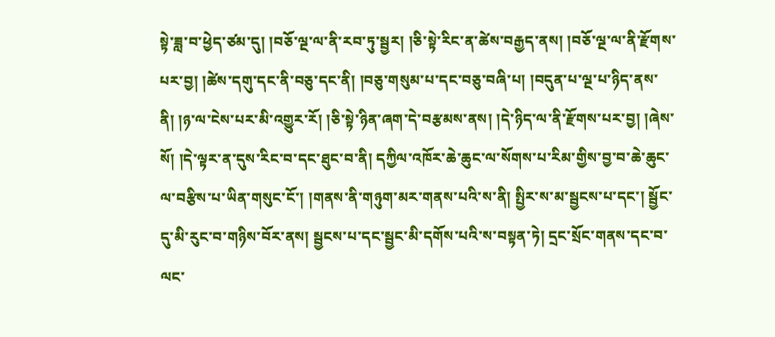སྟེ་ཟླ་བ་ཕྱེད་ཙམ་དུ། །བཅོ་ལྔ་ལ་ནི་རབ་ཏུ་སྦྱར། །ཅི་སྟེ་རིང་ན་ཚེས་བརྒྱད་ནས། །བཅོ་ལྔ་ལ་ནི་རྫོགས་པར་བྱ། །ཚེས་དགུ་དང་ནི་བཅུ་དང་ནི། །བཅུ་གསུམ་པ་དང་བཅུ་བཞི་པ། །བདུན་པ་ལྔ་པ་ཉིད་ནས་ནི། །ཉ་ལ་ངེས་པར་མི་འགྱུར་རོ། །ཅི་སྟེ་ཉིན་ཞག་དེ་བརྩམས་ནས། །དེ་ཉིད་ལ་ནི་རྫོགས་པར་བྱ། །ཞེས་སོ། །དེ་ལྟར་ན་དུས་རིང་བ་དང་ཐུང་བ་ནི། དཀྱིལ་འཁོར་ཆེ་ཆུང་ལ་སོགས་པ་རིམ་གྱིས་བྱ་བ་ཆེ་ཆུང་ལ་བརྩིས་པ་ཡིན་གསུང་ངོ་། །གནས་ནི་གཉུག་མར་གནས་པའི་ས་ནི། སྤྱིར་ས་མ་སྦྱངས་པ་དང་། སྦྱོང་དུ་མི་རུང་བ་གཉིས་བོར་ནས། སྦྱངས་པ་དང་སྦྱང་མི་དགོས་པའི་ས་བསྟན་ཏེ། དྲང་སྲོང་གནས་དང་བ་ལང་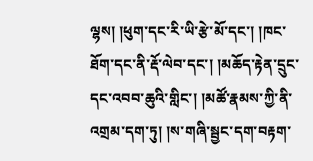ལྷས། །ཕུག་དང་རི་ཡི་རྩེ་མོ་དང་། །ཁང་ཐོག་དང་ནི་རྡོ་ལེབ་དང་། །མཆོད་རྟེན་དྲུང་དང་འབབ་ཆུའི་གླིང་། །མཚོ་རྣམས་ཀྱི་ནི་འགྲམ་དག་ཏུ། །ས་གཞི་སྦྱང་དག་བརྟག་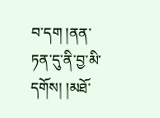བ་དག །ནན་ཏན་དུ་ནི་བྱ་མི་དགོས། །མཐོ་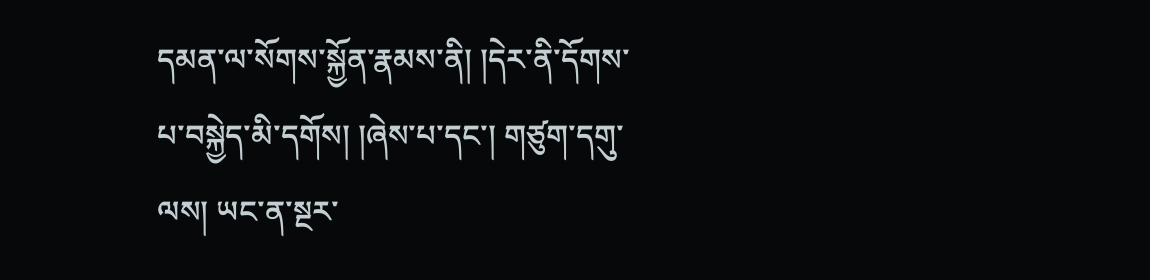དམན་ལ་སོགས་སྐྱོན་རྣམས་ནི། །དེར་ནི་དོགས་པ་བསྐྱེད་མི་དགོས། །ཞེས་པ་དང་། གཙུག་དགུ་ལས། ཡང་ན་སྔར་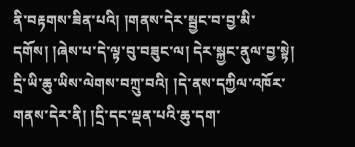ནི་བརྟགས་ཟིན་པའི། །གནས་དེར་སྦྱང་བ་བྱ་མི་དགོས། །ཞེས་པ་དེ་ལྟ་བུ་བཟུང་ལ། དེར་སྐྱང་ནུལ་བྱ་སྟེ། དྲི་ཡི་ཆུ་ཡིས་ལེགས་བཀྲུ་བའི། །དེ་ནས་དཀྱིལ་འཁོར་གནས་དེར་ནི། །དྲི་དང་ལྡན་པའི་ཆུ་དག་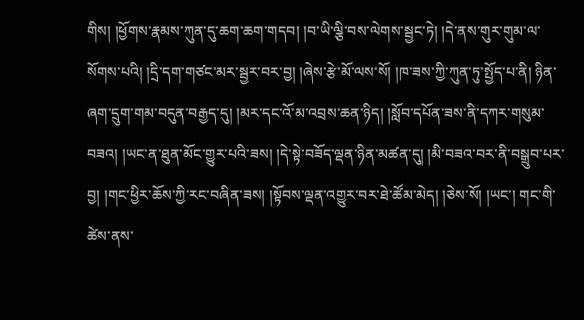གིས། །ཕྱོགས་རྣམས་ཀུན་དུ་ཆག་ཆག་གདབ། །བ་ཡི་ལྕི་བས་ལེགས་སྦྱང་ཏེ། །དེ་ནས་གུར་གུམ་ལ་སོགས་པའི། །དྲི་དག་གཙང་མར་སྦྱར་བར་བྱ། །ཞེས་རྩེ་མོ་ལས་སོ། །ཁ་ཟས་ཀྱི་ཀུན་ཏུ་སྤྱོད་པ་ནི། ཉིན་ཞག་དྲུག་གམ་བདུན་བརྒྱད་དུ། །མར་དང་འོ་མ་འབྲས་ཆན་ཉིད། །སློབ་དཔོན་ཟས་ནི་དཀར་གསུམ་བཟའ། །ཡང་ན་ཐུན་མོང་གྱུར་པའི་ཟས། །དེ་སྟེ་བཟོད་ལྡན་ཉིན་མཚན་དུ། །མི་བཟའ་བར་ནི་བསྒྲུབ་པར་བྱ། །གང་ཕྱིར་ཆོས་ཀྱི་རང་བཞིན་ཟས། །སྟོབས་ལྡན་འགྱུར་བར་ཐེ་ཚོམ་མེད། །ཅེས་སོ། །ཡང་། གང་གི་ཚེས་ནས་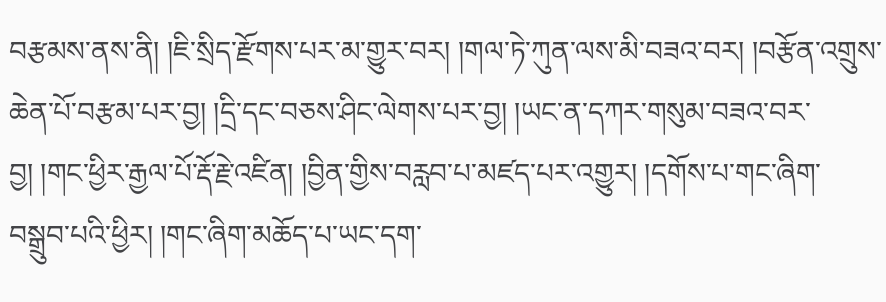བརྩམས་ནས་ནི། །ཇི་སྲིད་རྫོགས་པར་མ་གྱུར་བར། །གལ་ཏེ་ཀུན་ལས་མི་བཟའ་བར། །བརྩོན་འགྲུས་ཆེན་པོ་བརྩམ་པར་བྱ། །དྲི་དང་བཅས་ཤིང་ལེགས་པར་བྱ། །ཡང་ན་དཀར་གསུམ་བཟའ་བར་བྱ། །གང་ཕྱིར་རྒྱལ་པོ་རྡོ་རྗེ་འཛིན། །བྱིན་གྱིས་བརླབ་པ་མཛད་པར་འགྱུར། །དགོས་པ་གང་ཞིག་བསྒྲུབ་པའི་ཕྱིར། །གང་ཞིག་མཆོད་པ་ཡང་དག་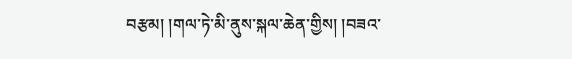བརྩམ། །གལ་ཏེ་མི་ནུས་སྐལ་ཆེན་གྱིས། །བཟའ་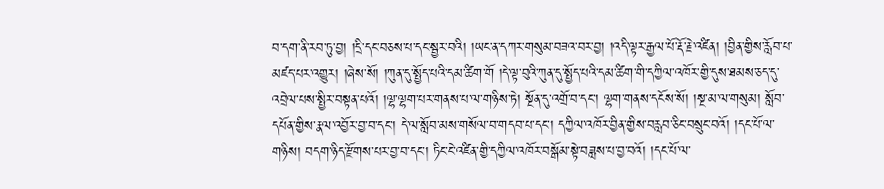བ་དག་ནི་རབ་ཏུ་བྱ། །དྲི་དང་བཅས་པ་དང་སྦྱར་བའི། །ཡང་ན་དཀར་གསུམ་བཟའ་བར་བྱ། །འདི་ལྟར་རྒྱལ་པོ་རྡོ་རྗེ་འཛིན། །བྱིན་གྱིས་རློབ་པ་མཛད་པར་འགྱུར། །ཞེས་སོ། །ཀུན་དུ་སྤྱོད་པའི་དམ་ཚིག་གོ །དེ་ལྟ་བུའི་ཀུན་དུ་སྤྱོད་པའི་དམ་ཚིག་གི་དཀྱིལ་འཁོར་གྱི་དུས་ཐམས་ཅད་དུ་འབྲེལ་པས་སྤྱིར་བསྟན་པའོ། །ལྷ་ལྷག་པར་གནས་པ་ལ་གཉིས་ཏེ། སྔོན་དུ་འགྲོ་བ་དང་། ལྷག་གནས་དངོས་སོ། །སྔ་མ་ལ་གསུམ། སློབ་དཔོན་གྱིས་རྣལ་འབྱོར་བྱ་བ་དང་། དེ་ལ་སློབ་མས་གསོལ་བ་གདབ་པ་དང་། དཀྱིལ་འཁོར་བྱིན་གྱིས་བརླབ་ཅིང་བསྲུང་བའོ། །དང་པོ་ལ་གཉིས། བདག་ཉིད་རྫོགས་པར་བྱ་བ་དང་། ཏིང་ངེ་འཛིན་གྱི་དཀྱིལ་འཁོར་བསྒོམ་སྟེ་བཟླས་པ་བྱ་བའོ། །དང་པོ་ལ་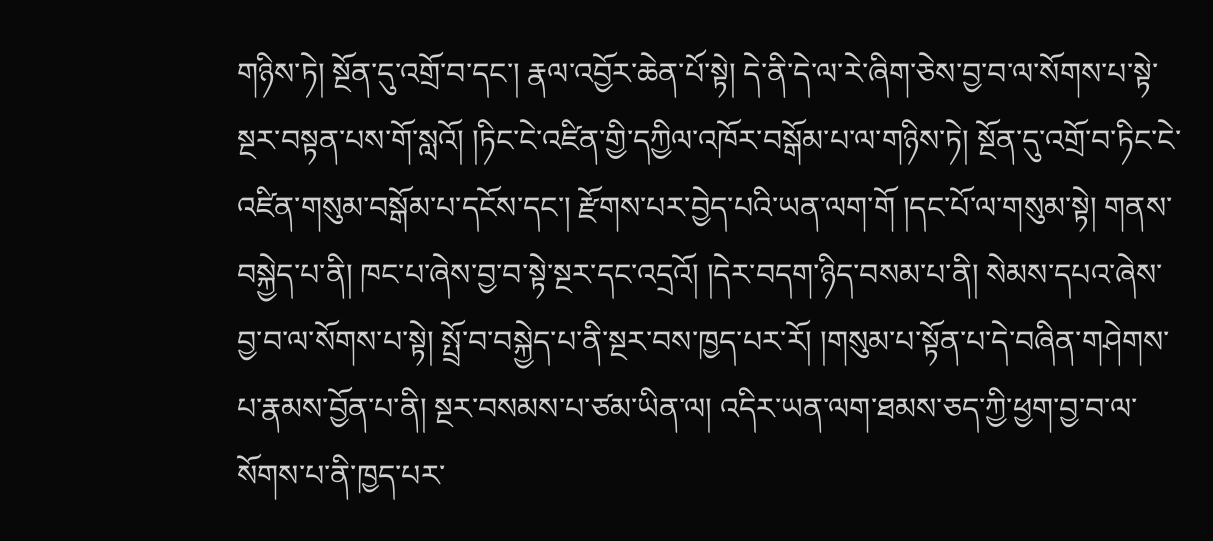གཉིས་ཏེ། སྔོན་དུ་འགྲོ་བ་དང་། རྣལ་འབྱོར་ཆེན་པོ་སྟེ། དེ་ནི་དེ་ལ་རེ་ཞིག་ཅེས་བྱ་བ་ལ་སོགས་པ་སྟེ་སྔར་བསྟན་པས་གོ་སླའོ། །ཏིང་ངེ་འཛིན་གྱི་དཀྱིལ་འཁོར་བསྒོམ་པ་ལ་གཉིས་ཏེ། སྔོན་དུ་འགྲོ་བ་ཏིང་ངེ་འཛིན་གསུམ་བསྒོམ་པ་དངོས་དང་། རྫོགས་པར་བྱེད་པའི་ཡན་ལག་གོ །དང་པོ་ལ་གསུམ་སྟེ། གནས་བསྐྱེད་པ་ནི། ཁང་པ་ཞེས་བྱ་བ་སྟེ་སྔར་དང་འདྲའོ། །དེར་བདག་ཉིད་བསམ་པ་ནི། སེམས་དཔའ་ཞེས་བྱ་བ་ལ་སོགས་པ་སྟེ། སྤྲོ་བ་བསྐྱེད་པ་ནི་སྔར་བས་ཁྱད་པར་རོ། །གསུམ་པ་སྟོན་པ་དེ་བཞིན་གཤེགས་པ་རྣམས་བྱོན་པ་ནི། སྔར་བསམས་པ་ཙམ་ཡིན་ལ། འདིར་ཡན་ལག་ཐམས་ཅད་ཀྱི་ཕྱག་བྱ་བ་ལ་སོགས་པ་ནི་ཁྱད་པར་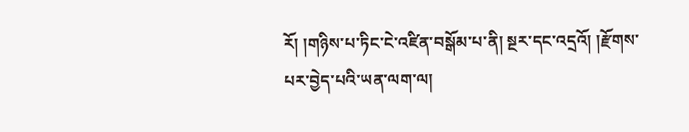རོ། །གཉིས་པ་ཏིང་ངེ་འཛིན་བསྒོམ་པ་ནི། སྔར་དང་འདྲའོ། །རྫོགས་པར་བྱེད་པའི་ཡན་ལག་ལ།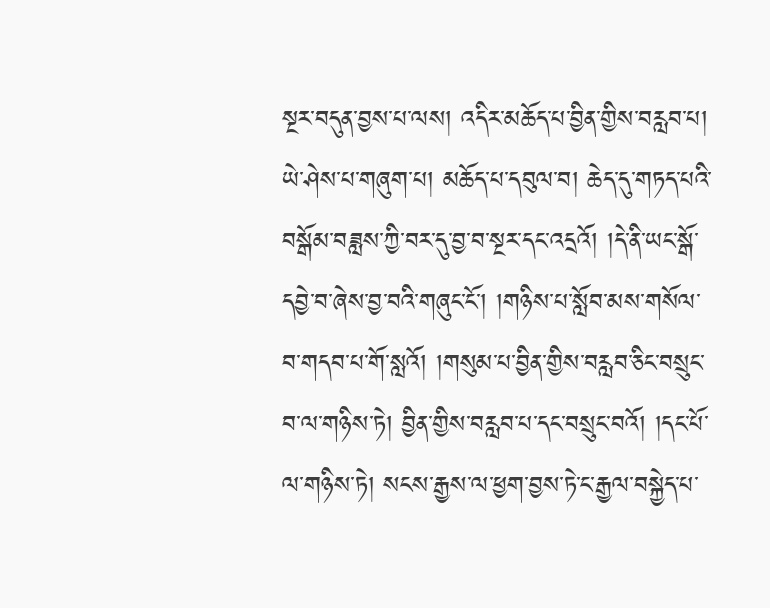སྔར་བདུན་བྱས་པ་ལས། འདིར་མཆོད་པ་བྱིན་གྱིས་བརླབ་པ། ཡེ་ཤེས་པ་གཞུག་པ། མཆོད་པ་དབུལ་བ། ཆེད་དུ་གཏད་པའི་བསྒོམ་བཟླས་ཀྱི་བར་དུ་བྱ་བ་སྔར་དང་འདྲའོ། །དེ་ནི་ཡང་སྒོ་དབྱེ་བ་ཞེས་བྱ་བའི་གཞུང་ངོ་། །གཉིས་པ་སློབ་མས་གསོལ་བ་གདབ་པ་གོ་སླའོ། །གསུམ་པ་བྱིན་གྱིས་བརླབ་ཅིང་བསྲུང་བ་ལ་གཉིས་ཏེ། བྱིན་གྱིས་བརླབ་པ་དང་བསྲུང་བའོ། །དང་པོ་ལ་གཉིས་ཏེ། སངས་རྒྱས་ལ་ཕྱག་བྱས་ཏེ་ང་རྒྱལ་བསྐྱེད་པ་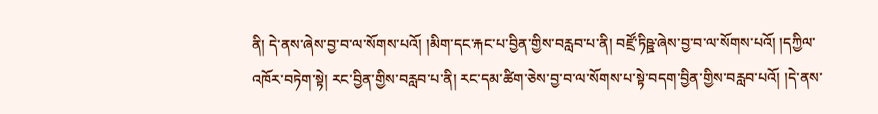ནི། དེ་ནས་ཞེས་བྱ་བ་ལ་སོགས་པའོ། །མིག་དང་རྐང་པ་བྱིན་གྱིས་བརླབ་པ་ནི། བཛྲོ་ཏིཥྛ་ཞེས་བྱ་བ་ལ་སོགས་པའོ། །དཀྱིལ་འཁོར་བཏེག་སྟེ། རང་བྱིན་གྱིས་བརླབ་པ་ནི། རང་དམ་ཚིག་ཅེས་བྱ་བ་ལ་སོགས་པ་སྟེ་བདག་བྱིན་གྱིས་བརླབ་པའོ། །དེ་ནས་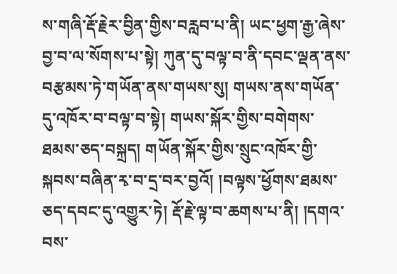ས་གཞི་རྡོ་རྗེར་བྱིན་གྱིས་བརླབ་པ་ནི། ཡང་ཕྱག་རྒྱ་ཞེས་བྱ་བ་ལ་སོགས་པ་སྟེ། ཀུན་དུ་བལྟ་བ་ནི་དབང་ལྡན་ནས་བརྩམས་ཏེ་གཡོན་ནས་གཡས་སུ། གཡས་ནས་གཡོན་དུ་འཁོར་བ་བལྟ་བ་སྟེ། གཡས་སྐོར་གྱིས་བགེགས་ཐམས་ཅད་བསྐྲད། གཡོན་སྐོར་གྱིས་སྲུང་འཁོར་གྱི་སྐབས་བཞིན་རྭ་བ་དྲ་བར་བྱའོ། །བལྟས་ཕྱོགས་ཐམས་ཅད་དབང་དུ་འགྱུར་ཏེ། རྡོ་རྗེ་ལྟ་བ་ཆགས་པ་ནི། །དགའ་བས་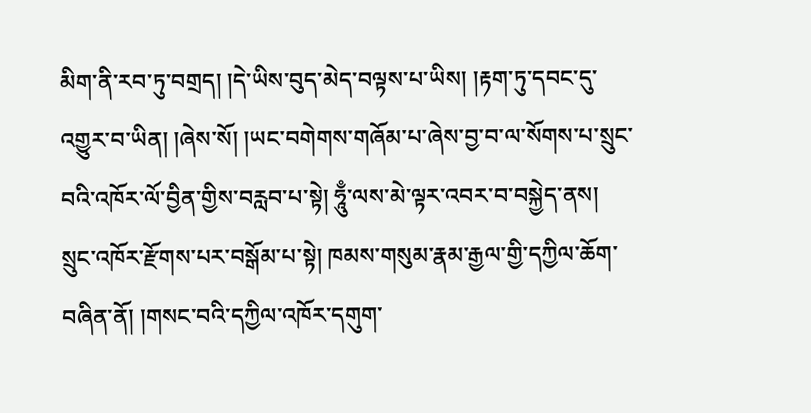མིག་ནི་རབ་ཏུ་བགྲད། །དེ་ཡིས་བུད་མེད་བལྟས་པ་ཡིས། །རྟག་ཏུ་དབང་དུ་འགྱུར་བ་ཡིན། །ཞེས་སོ། །ཡང་བགེགས་གཞོམ་པ་ཞེས་བྱ་བ་ལ་སོགས་པ་སྲུང་བའི་འཁོར་ལོ་བྱིན་གྱིས་བརླབ་པ་སྟེ། ཧཱུྃ་ལས་མེ་ལྟར་འབར་བ་བསྐྱེད་ནས། སྲུང་འཁོར་རྫོགས་པར་བསྒོམ་པ་སྟེ། ཁམས་གསུམ་རྣམ་རྒྱལ་གྱི་དཀྱིལ་ཆོག་བཞིན་ནོ། །གསང་བའི་དཀྱིལ་འཁོར་དགུག་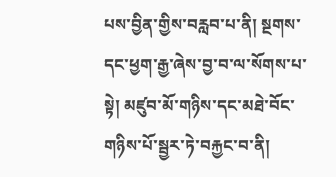པས་བྱིན་གྱིས་བརླབ་པ་ནི། སྔགས་དང་ཕྱག་རྒྱ་ཞེས་བྱ་བ་ལ་སོགས་པ་སྟེ། མཛུབ་མོ་གཉིས་དང་མཐེ་བོང་གཉིས་པོ་སྦྱར་ཏེ་བརྐྱང་བ་ནི།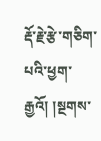རྡོ་རྗེ་རྩེ་གཅིག་པའི་ཕྱག་རྒྱའོ། །སྔགས་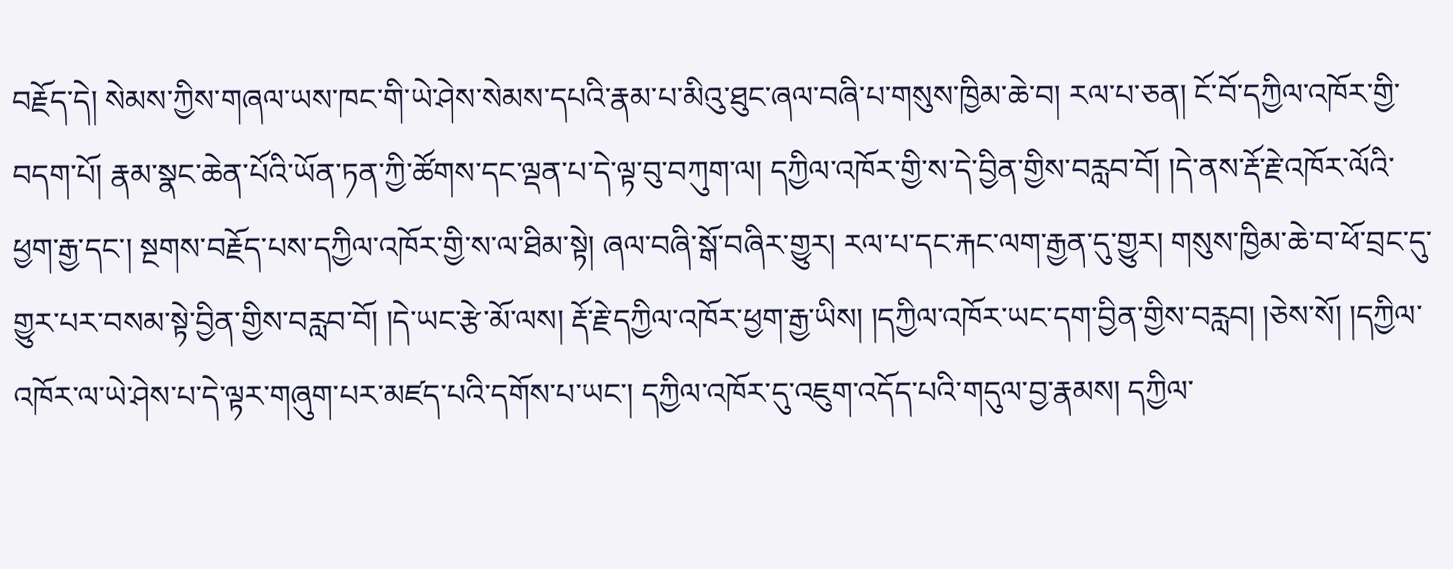བརྗོད་དེ། སེམས་ཀྱིས་གཞལ་ཡས་ཁང་གི་ཡེ་ཤེས་སེམས་དཔའི་རྣམ་པ་མིའུ་ཐུང་ཞལ་བཞི་པ་གསུས་ཁྱིམ་ཆེ་བ། རལ་པ་ཅན། ངོ་བོ་དཀྱིལ་འཁོར་གྱི་བདག་པོ། རྣམ་སྣང་ཆེན་པོའི་ཡོན་ཏན་ཀྱི་ཚོགས་དང་ལྡན་པ་དེ་ལྟ་བུ་བཀུག་ལ། དཀྱིལ་འཁོར་གྱི་ས་དེ་བྱིན་གྱིས་བརླབ་བོ། །དེ་ནས་རྡོ་རྗེ་འཁོར་ལོའི་ཕྱག་རྒྱ་དང་། སྔགས་བརྗོད་པས་དཀྱིལ་འཁོར་གྱི་ས་ལ་ཐིམ་སྟེ། ཞལ་བཞི་སྒོ་བཞིར་གྱུར། རལ་པ་དང་རྐང་ལག་རྒྱན་དུ་གྱུར། གསུས་ཁྱིམ་ཆེ་བ་ཕོ་བྲང་དུ་གྱུར་པར་བསམ་སྟེ་བྱིན་གྱིས་བརླབ་བོ། །དེ་ཡང་རྩེ་མོ་ལས། རྡོ་རྗེ་དཀྱིལ་འཁོར་ཕྱག་རྒྱ་ཡིས། །དཀྱིལ་འཁོར་ཡང་དག་བྱིན་གྱིས་བརླབ། །ཅེས་སོ། །དཀྱིལ་འཁོར་ལ་ཡེ་ཤེས་པ་དེ་ལྟར་གཞུག་པར་མཛད་པའི་དགོས་པ་ཡང་། དཀྱིལ་འཁོར་དུ་འཇུག་འདོད་པའི་གདུལ་བྱ་རྣམས། དཀྱིལ་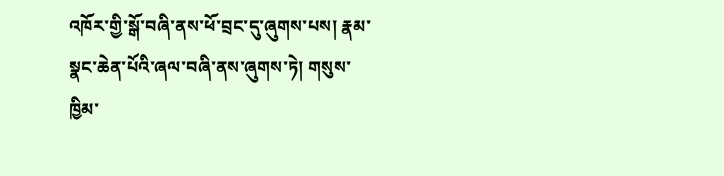འཁོར་གྱི་སྒོ་བཞི་ནས་ཕོ་བྲང་དུ་ཞུགས་པས། རྣམ་སྣང་ཆེན་པོའི་ཞལ་བཞི་ནས་ཞུགས་ཏེ། གསུས་ཁྱིམ་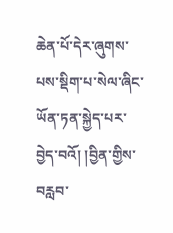ཆེན་པོ་དེར་ཞུགས་པས་སྡིག་པ་སེལ་ཞིང་ཡོན་ཏན་སྐྱེད་པར་བྱེད་བའོ། །བྱིན་གྱིས་བརླབ་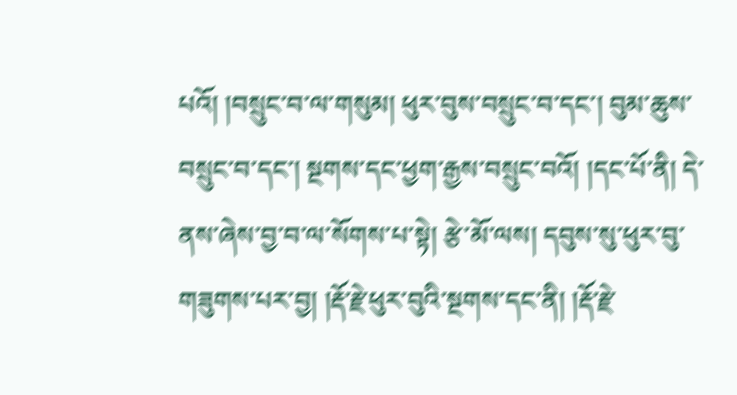པའོ། །བསྲུང་བ་ལ་གསུམ། ཕུར་བུས་བསྲུང་བ་དང་། བུམ་ཆུས་བསྲུང་བ་དང་། སྔགས་དང་ཕྱག་རྒྱས་བསྲུང་བའོ། །དང་པོ་ནི། དེ་ནས་ཞེས་བྱ་བ་ལ་སོགས་པ་སྟེ། རྩེ་མོ་ལས། དབུས་སུ་ཕུར་བུ་གཟུགས་པར་བྱ། །རྡོ་རྗེ་ཕུར་བུའི་སྔགས་དང་ནི། །རྡོ་རྗེ་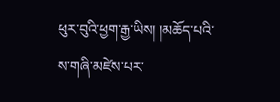ཕུར་བུའི་ཕྱག་རྒྱ་ཡིས། །མཆོད་པའི་ས་གཞི་མཛེས་པར་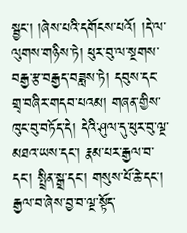སྦྱང་། །ཞེས་པའི་དགོངས་པའོ། །དེ་ལ་ལུགས་གཉིས་ཏེ། ཕུར་བུ་ལ་སྔགས་བརྒྱ་རྩ་བརྒྱད་བཟླས་ཏེ། དབུས་དང་གྲྭ་བཞིར་གདབ་པའམ། གཞན་གྱིས་ཁུང་བུ་བཏོད་དེ། དེའི་ཤུལ་དུ་ཕུར་བུ་ལྔ་མཐའ་ཡས་དང་། རྣམ་པར་རྒྱལ་བ་དང་། སྤྲིན་སྒྲ་དང་། གསུས་པོ་ཆེ་དང་། རྒྱལ་བ་ཞེས་བྱ་བ་ལྔ་སྟོད་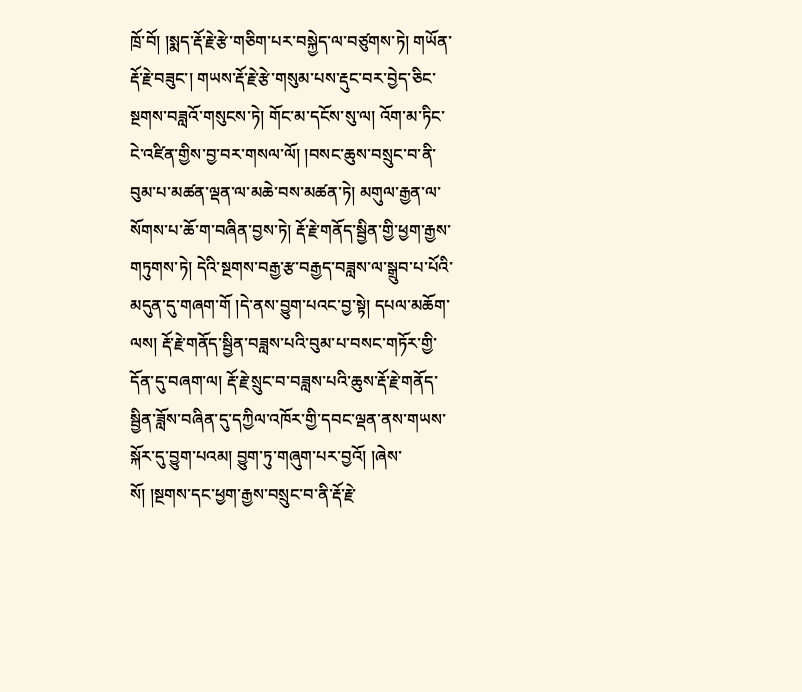ཁྲོ་བོ། །སྨད་རྡོ་རྗེ་རྩེ་གཅིག་པར་བསྐྱེད་ལ་བཙུགས་ཏེ། གཡོན་རྡོ་རྗེ་བཟུང་། གཡས་རྡོ་རྗེ་རྩེ་གསུམ་པས་རྡུང་བར་བྱེད་ཅིང་སྔགས་བཟླའོ་གསུངས་ཏེ། གོང་མ་དངོས་སུ་ལ། འོག་མ་ཏིང་ངེ་འཛིན་གྱིས་བྱ་བར་གསལ་ལོ། །བསང་ཆུས་བསྲུང་བ་ནི་བུམ་པ་མཚན་ལྡན་ལ་མཆེ་བས་མཚན་ཏེ། མགུལ་རྒྱན་ལ་སོགས་པ་ཆོ་ག་བཞིན་བྱས་ཏེ། རྡོ་རྗེ་གནོད་སྦྱིན་གྱི་ཕྱག་རྒྱས་གཏུགས་ཏེ། དེའི་སྔགས་བརྒྱ་རྩ་བརྒྱད་བཟླས་ལ་སྒྲུབ་པ་པོའི་མདུན་དུ་གཞག་གོ །དེ་ནས་བྱུག་པའང་བྱ་སྟེ། དཔལ་མཆོག་ལས། རྡོ་རྗེ་གནོད་སྦྱིན་བཟླས་པའི་བུམ་པ་བསང་གཏོར་གྱི་དོན་དུ་བཞག་ལ། རྡོ་རྗེ་སྲུང་བ་བཟླས་པའི་ཆུས་རྡོ་རྗེ་གནོད་སྦྱིན་ཟློས་བཞིན་དུ་དཀྱིལ་འཁོར་གྱི་དབང་ལྡན་ནས་གཡས་སྐོར་དུ་བྱུག་པའམ། བྱུག་ཏུ་གཞུག་པར་བྱའོ། །ཞེས་སོ། །སྔགས་དང་ཕྱག་རྒྱས་བསྲུང་བ་ནི་རྡོ་རྗེ་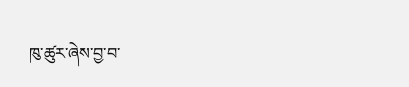ཁུ་ཚུར་ཞེས་བྱ་བ་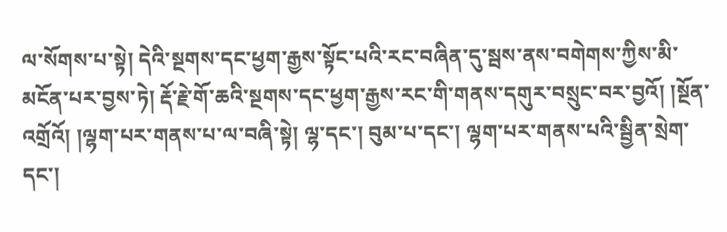ལ་སོགས་པ་སྟེ། དེའི་སྔགས་དང་ཕྱག་རྒྱས་སྟོང་པའི་རང་བཞིན་དུ་སྦས་ནས་བགེགས་ཀྱིས་མི་མངོན་པར་བྱས་ཏེ། རྡོ་རྗེ་གོ་ཆའི་སྔགས་དང་ཕྱག་རྒྱས་རང་གི་གནས་དགུར་བསྲུང་བར་བྱའོ། །སྔོན་འགྲོའོ། །ལྷག་པར་གནས་པ་ལ་བཞི་སྟེ། ལྷ་དང་། བུམ་པ་དང་། ལྷག་པར་གནས་པའི་སྦྱིན་སྲེག་དང་།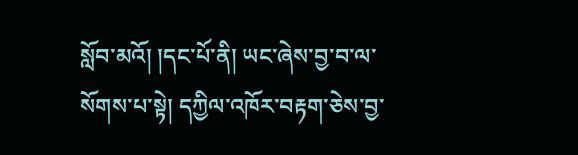སློབ་མའོ། །དང་པོ་ནི། ཡང་ཞེས་བྱ་བ་ལ་སོགས་པ་སྟེ། དཀྱིལ་འཁོར་བརྟག་ཅེས་བྱ་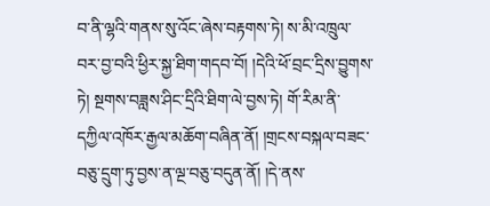བ་ནི་ལྷའི་གནས་སུ་འོང་ཞེས་བརྟགས་ཏེ། ས་མི་འཁྲུལ་བར་བྱ་བའི་ཕྱིར་སྐྱ་ཐིག་གདབ་བོ། །དེའི་ཕོ་བྲང་དྲིས་བྱུགས་ཏེ། སྔགས་བཟླས་ཤིང་དྲིའི་ཐིག་ལེ་བྱས་ཏེ། གོ་རིམ་ནི་དཀྱིལ་འཁོར་རྒྱལ་མཆོག་བཞིན་ནོ། །གྲངས་བསྐལ་བཟང་བཅུ་དྲུག་ཏུ་བྱས་ན་ལྔ་བཅུ་བདུན་ནོ། །དེ་ནས་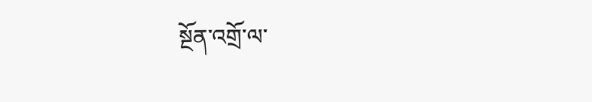སྔོན་འགྲོ་ལ་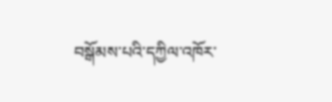བསྒོམས་པའི་དཀྱིལ་འཁོར་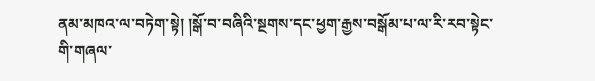ནམ་མཁའ་ལ་བཏེག་སྟེ། །སྒོ་བ་བཞིའི་སྔགས་དང་ཕྱག་རྒྱས་བསྒོམ་པ་ལ་རི་རབ་སྟེང་གི་གཞལ་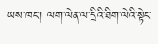ཡས་ཁང་། ལག་ལེན་ལ་དྲིའི་ཐིག་ལེའི་སྟེང་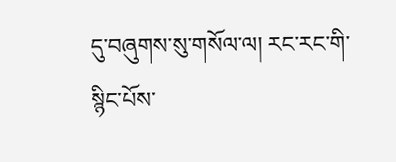དུ་བཞུགས་སུ་གསོལ་ལ། རང་རང་གི་སྙིང་པོས་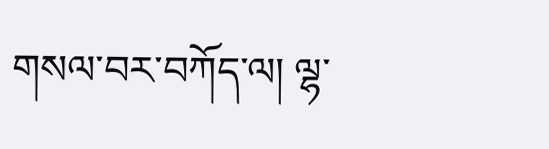གསལ་བར་བཀོད་ལ། ལྷ་